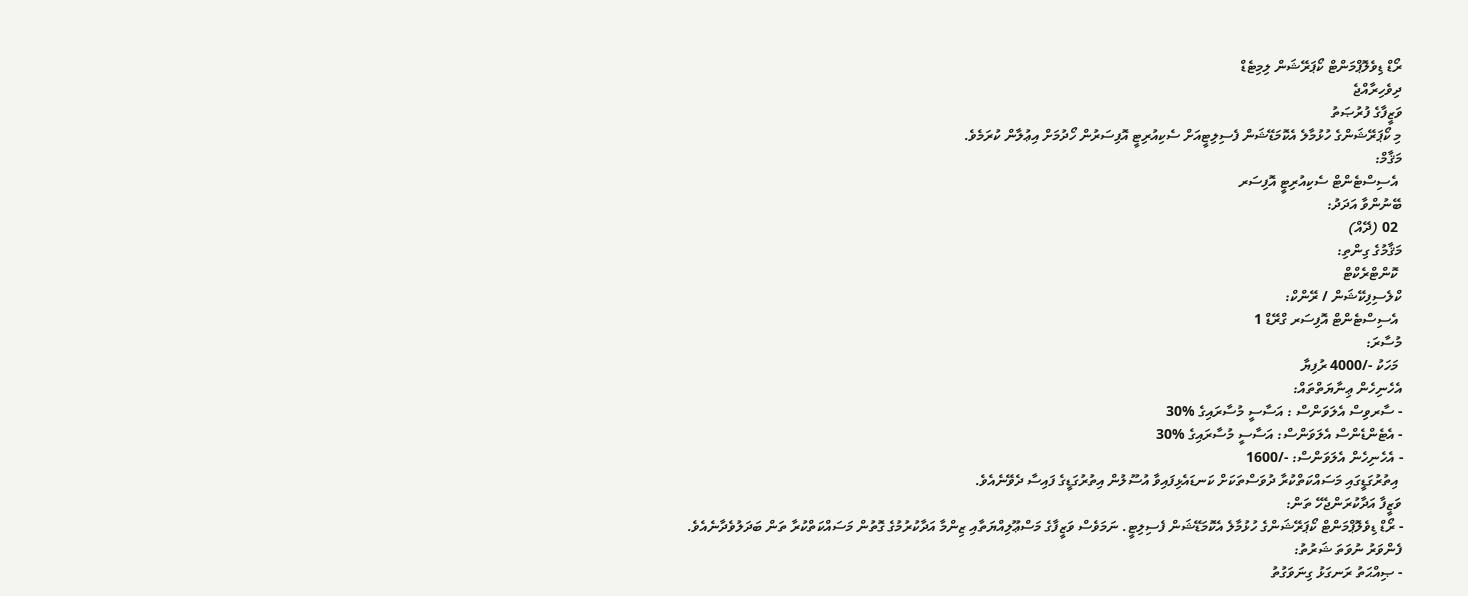ރޯޑް ޑިވެލޮޕްމަންޓް ކޯޕަރޭޝަން ލިމިޓެޑް
ދިވެހިރާއްޖެ
ވަޒީފާގެ ފުރުޞަތު
މި ކޯޕަރޭޝަންގެ ހުޅުމާލެ އެކޮމަޑޭޝަން ފެސިލިޓީއަށް ސެކިއުރިޓީ އޮފިސަރުން ހޯދުމަށް އިޢުލާން ކުރަމެވެ.
މަޤާމް:
 އެސިސްޓެންޓް ސެކިއުރިޓީ އޮފިސަރ
ބޭނުންވާ އަދަދު:
 02 (ދޭއް)
މަޤާމުގެ ގިންތި:
 ކޮންޓްރެކްޓް
ކްލެސިފިކޭޝަން / ރޭންކް:
 އެސިސްޓެންޓް އޮފިސަރ ގްރޭޑް 1
މުސާރަ:
 މަހަކު -/4000 ރުފިޔާ
އެހެނިހެން ޢިނާޔަތްތައް:
- ސާރވިސް އެލަވަންސް : އަސާސީ މުސާރައިގެ %30
- އެޓެންޑެންސް އެލަވަންސް: އަސާސީ މުސާރައިގެ %30
- އެހެނިހެން އެލަވަންސް: -/1600
 އިތުރުގަޑީގައި މަސައްކަތްކުރާ ދުވަސްތަކަށް ކަނޑައެޅިފައިވާ އުސޫލުން އިތުރުގަޑީގެ ފައިސާ ދެވޭނެއެވެ.
ވަޒީފާ އަދާކުރަންޖެހޭ ތަން:
- ރޯޑް ޑިވެލޮޕްމަންޓް ކޯޕަރޭޝަންގެ ހުޅުމާލެ އެކޮމަޑޭޝަން ފެސިލިޓީ. ނަމަވެސް ވަޒީފާގެ މަސްޢޫލިއްޔަތާއި ޒިންމާ އަދާކުރުމުގެ ގޮތުން މަސައްކަތްކުރާ ތަން ބަދަލުވެދާނެއެވެ.
ފެންވަރު ނުވަތަ ޝަރުތު:
- ޞިއްޙަތު ރަނގަޅު ގިނަވަގުތު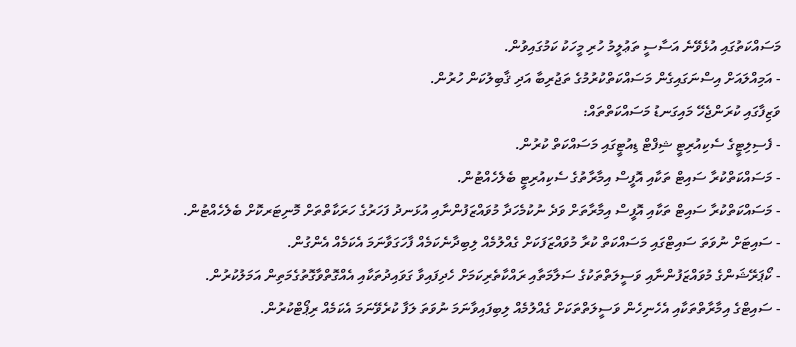މަސައްކަތުގައި އުޅެވޭނެ އަސާސީ ތަޢުލީމު ހުރި މީހަކު ކަމުގައިވުން.
- އަމިއްލައަށް އިސްނަގައިގެން މަސައްކަތްކުރުމުގެ ތަޖުރިބާ އަދި ޤާބިލުކަން ހުރުން.
ވަޒިފާގައި ކުރަންޖެހޭ މައިގަނޑު މަސައްކަތްތައް:
- ފެސިލިޓީގެ ސެކިއުރިޓީ ޝިފްޓް ޑިއުޓީގައި މަސައްކަތް ކުރުން.
- މަސައްކަތްކުރާ ސައިޓް ތަކާއި އޮފީސް އިމާރާތުގެ ސެކިއުރިޓީ ބެލެހެއްޓުން.
- މަސައްކަތްކުރާ ސައިޓް ތަކާއި އޮފީސް އިމާރާތަށް ވަދެ ނުކުމެހަދާ މުވައްޒަފުންނާއި އުޅަނދު ފަހަރުގެ ހަރަކާތްތަށް މޮނިޓަރކޮށް ބެލެހެއްޓުން.
- ސައިޓަށް ނުވަތަ ސައިޓްގައި މަސައްކަތް ކުރާ މުވައްޒަފަކަށް ގެއްލުމެއް ލިބިދާނެކަމެއް ފާހަގަވާނަމަ އެކަމެއް އެންގުން.
- ކޯޕަރޭޝަންގެ މުވައްޒަފުންނާއި ވަސީލަތްތަކުގެ ސަލާމަތާއި ރައްކާތެރިކަމަށް ހެދިފައިވާ ގަވައިދުތަކާއި އެއްގޮތްވާގޮތުގެމަތިން އަމަލުކުރުން.
- ސައިޓްގެ އިމާރާތްތަކާއި އެހެނިހެން ވަސީލަތްތަކަށް ގެއްލުމެއް ލިބިފައިވާނަމަ ނުވަތަ ލަފާ ކުރެވޭނަމަ އެކަމެއް ރިޕޯޓްކުރުން.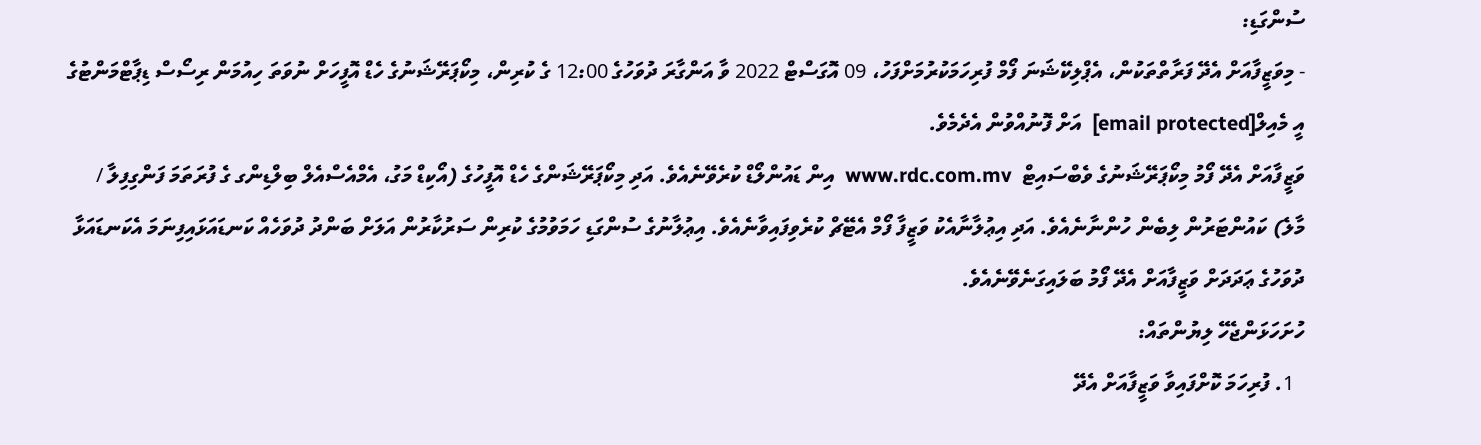ސުންގަޑި:
- މިވަޒީފާއަށް އެދޭ ފަރާތްތަކުން، އެޕްލިކޭޝަނަ ފޯމް ފުރިހަމަކުރުމަށްފަހު، 09 އޮގަސްޓް 2022 ވާ އަންގާރަ ދުވަހުގެ 12:00 ގެ ކުރިން، މިކޯޕަރޭޝަނުގެ ހެޑް އޮފީހަށް ނުވަތަ ހިއުމަން ރިސޯސް ޑިޕާޓްމަންޓުގެ އީ މެއިލް[email protected]  އަށް ފޮނުއްވުން އެދެމެވެ.
ވަޒީފާއަށް އެދޭ ފޯމު މިކޯޕަރޭޝަނުގެ ވެބްސައިޓް  www.rdc.com.mv  އިން ޑައުންލޯޑް ކުރެވޭނެއެވެ. އަދި މިކޯޕަރޭޝަންގެ ހެޑް އޮފީހުގެ (އޯކިޑް މަގު، އެމްއެސްއެލް ބިލްޑިންގ ގެ ފުރަތަމަ ފަންގިފިލާ / މާލެ) ކައުންޓަރުން ލިބެން ހުންނާނެއެވެ. އަދި އިޢުލާނާއެކު ވަޒީފާ ފޯމް އެޓޭޗް ކުރެވިފައިވާނެއެވެ. އިޢުލާނުގެ ސުންގަޑި ހަމަވުމުގެ ކުރިން ސަރުކާރުން އަލަށް ބަންދު ދުވަހެއް ކަނޑައަޅައިފިނަމަ އެކަނޑައަޅާ ދުވަހުގެ ޢަދަދަށް ވަޒީފާއަށް އެދޭ ފޯމު ބަލައިގަނެވޭނެއެވެ.
ހުށަހަޅަންޖެހޭ ލިޔުންތައް:
  1. ފުރިހަމަ ކޮށްފައިވާ ވަޒީފާއަށް އެދޭ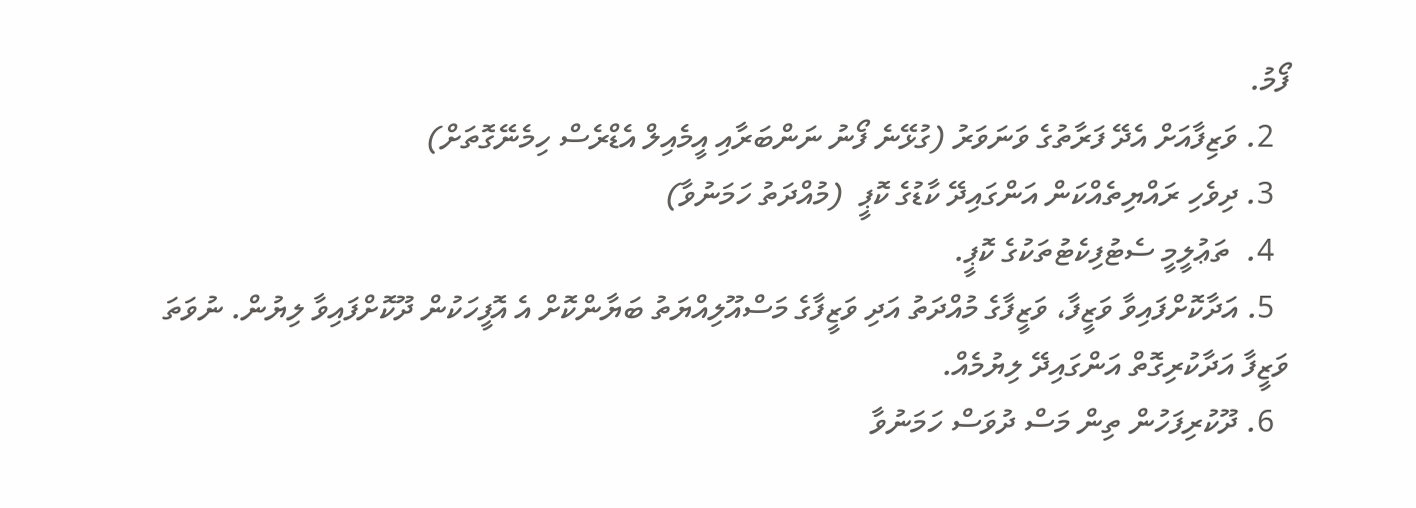ފޯމު.
  2. ވަޒިފާއަށް އެދޭ ފަރާތުގެ ވަނަވަރު (ގުޅޭނެ ފޯނު ނަންބަރާއި އީމެއިލް އެޑްރެސް ހިމެނޭގޮތަށް)
  3. ދިވެހި ރައްޔިތެއްކަން އަންގައިދޭ ކާޑުގެ ކޮޕީ  (މުއްދަތު ހަމަނުވާ)
  4.  ތަޢުލީމީ ސެޓުފިކެޓުތަކުގެ ކޮޕީ.
  5. އަދާކޮށްފައިވާ ވަޒީފާ، ވަޒީފާގެ މުއްދަތު އަދި ވަޒީފާގެ މަސްއޫލިއްޔަތު ބަޔާންކޮށް އެ އޮފީހަކުން ދޫކޮށްފައިވާ ލިޔުން. ނުވަތަ ވަޒީފާ އަދާކުރިގޮތް އަންގައިދޭ ލިޔުމެއް.
  6. ދޫކުރިފަހުން ތިން މަސް ދުވަސް ހަމަނުވާ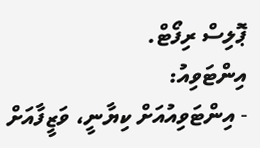ޕޮލިސް ރިފޯޓް.
އިންޓަވިއު:
- އިންޓަވިއުއަށް ކިޔާނީ، ވަޒީފާއަށް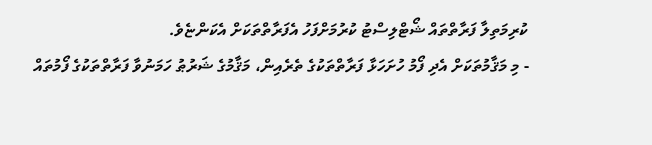ކުރިމަތިލާ ފަރާތްތައް ޝޯޓްލިސްޓު ކުރުމަށްފަހު އެފަރާތްތަކަށް އެކަންޏެވެ.
- މި މަޤާމުތަކަށް އެދި ފޯމު ހުށަހަޅާ ފަރާތްތަކުގެ ތެރެއިން، މަޤާމުގެ ޝަރުޠު ހަމަނުވާ ފަރާތްތަކުގެ ފޯމުތައް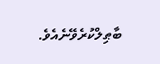ބާޠިލްކުރެވޭނެއެވެ.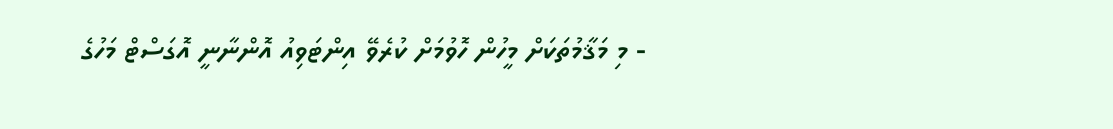- މި މަޤާމުތަކަށް މީހުން ހޮވުމަށް ކުރެވޭ އިންޓަވިއު އޮންނާނީ އޮގަސްޓް މަހުގެ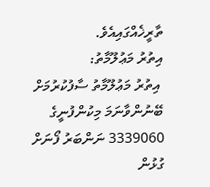ތާރީޚެއްގައިއެވެ.
އިތުރު މަޢުލޫމާތު:
 އިތުރު މަޢުލޫމާތު ސާފުކުރުމަށް ބޭނުންވާނަމަ މިކުންފުނީގެ 3339060 ނަންބަރު ފޯނަށް ގުޅުން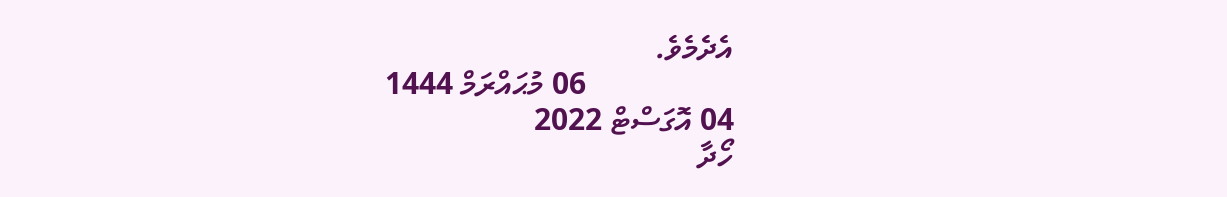އެދެމެވެ.
                   06 މުޙައްރަމް 1444
04 އޮގަސްޓް 2022
ހޯދާ